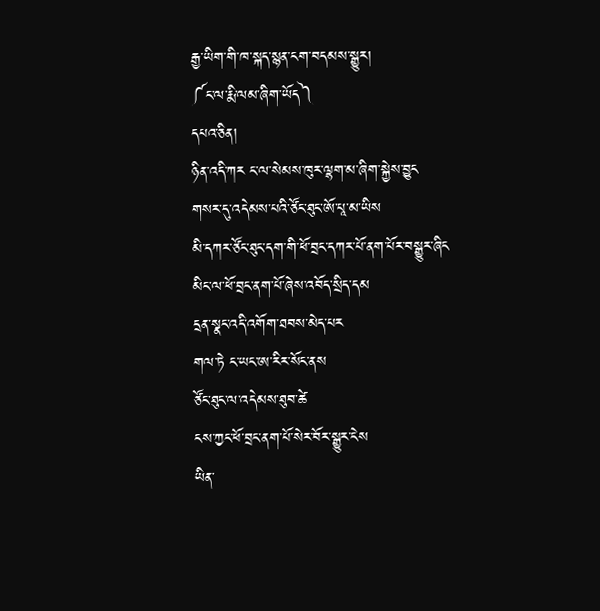རྒྱ་ཡིག་གི་ཁ་སྐད་སྙན་ངག་བདམས་སྒྱུར།
༼ང་ལ་རྨི་ལམ་ཞིག་ཡོད༽
དཔའ་ཅིན།
ཉིན་འདི་ཀར ང་ལ་སེམས་ཁུར་ལྷག་མ་ཞིག་སྐྱེས་བྱུང
གསར་དུ་འདེམས་པའི་ཙོང་ཐུང་ཨོ་པཱ་མ་ཡིས
མི་དཀར་ཙོང་ཐུང་དག་གི་ཕོ་བྲང་དཀར་པོ་ནག་པོར་བསྒྱུར་ཞིང
མིང་ལ་ཕོ་བྲང་ནག་པོ་ཞེས་འབོད་སྲིད་དམ
དྲན་སྣང་འདི་འགོག་ཐབས་མེད་པར
གལ་ཏེ ང་ཡང་ཨ་རིར་སོང་ནས
ཙོང་ཐུང་ལ་འདེམས་ཐུབ་ཚེ
ངས་ཀྱང་ཕོ་བྲང་ནག་པོ་སེར་བོར་སྒྱུར་ངེས
ཡིན་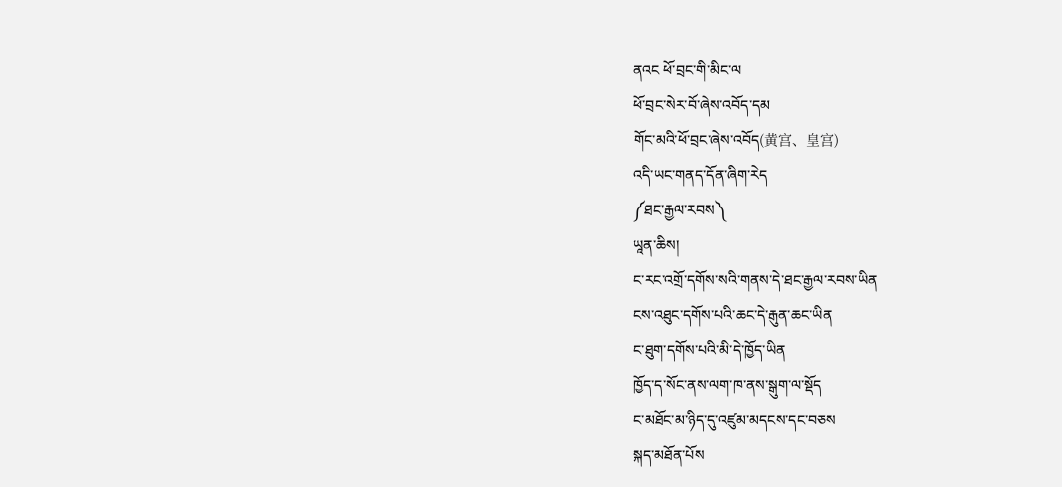ནའང ཕོ་བྲང་གི་མིང་ལ
ཕོ་བྲང་སེར་བོ་ཞེས་འབོད་དམ
གོང་མའི་ཕོ་བྲང་ཞེས་འབོད(黄宫、皇宫)
འདི་ཡང་གནད་དོན་ཞིག་རེད
༼ཐང་རྒྱལ་རབས༽
ཡཱན་ཆིས།
ང་རང་འགྲོ་དགོས་སའི་གནས་དེ་ཐང་རྒྱལ་རབས་ཡིན
ངས་འཐུང་དགོས་པའི་ཆང་དེ་རྒུན་ཆང་ཡིན
ང་ཐུག་དགོས་པའི་མི་དེ་ཁྱོད་ཡིན
ཁྱོད་ད་སོང་ནས་ལག་ཁ་ནས་སྒུག་ལ་སྡོད
ང་མཐོང་མ་ཉིད་དུ་འཛུམ་མདངས་དང་བཅས
སྐད་མཐོན་པོས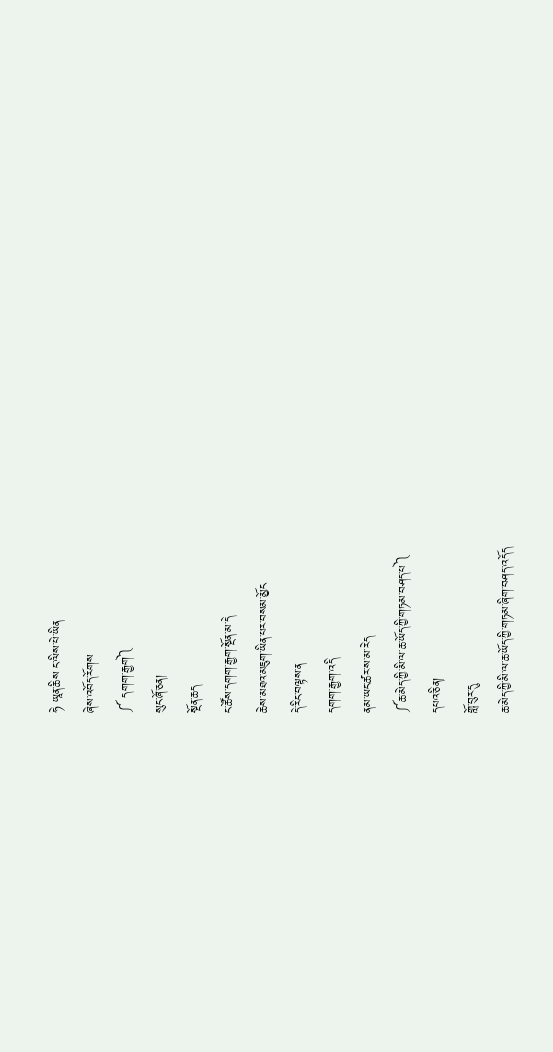ཧེ ཡཱན་ཆིས ང་ལིས་པེ་ཡིན
ཞེས་འབོད་རོགས
༼ དགག་རྒྱག༽
སུང་ཞོ་ཅན།
སྔོན་ཆད
ང་ཚོས་དགག་རྒྱག་སྔོན་མ་དེ
ཆེས་མཐའ་མཇུག་ཡིན་པར་བསམ་མྱོང
དེ་རིང་བལྟས་ན
དགག་རྒྱག་འདི
ནམ་ཡང་ཚར་ས་མ་རེད
༼ཆ་མེད་ཀྱི་མི་ལ་ཆ་ཡོད་ཀྱི་གཏམ་བཤད་པ༽
དཔའ་ཅིན།
གློ་བུར་དུ
ཆ་མེད་ཀྱི་མི་ལ་ཆ་ཡོད་ཀྱི་གཏམ་ཞིག་བཤད་འདོད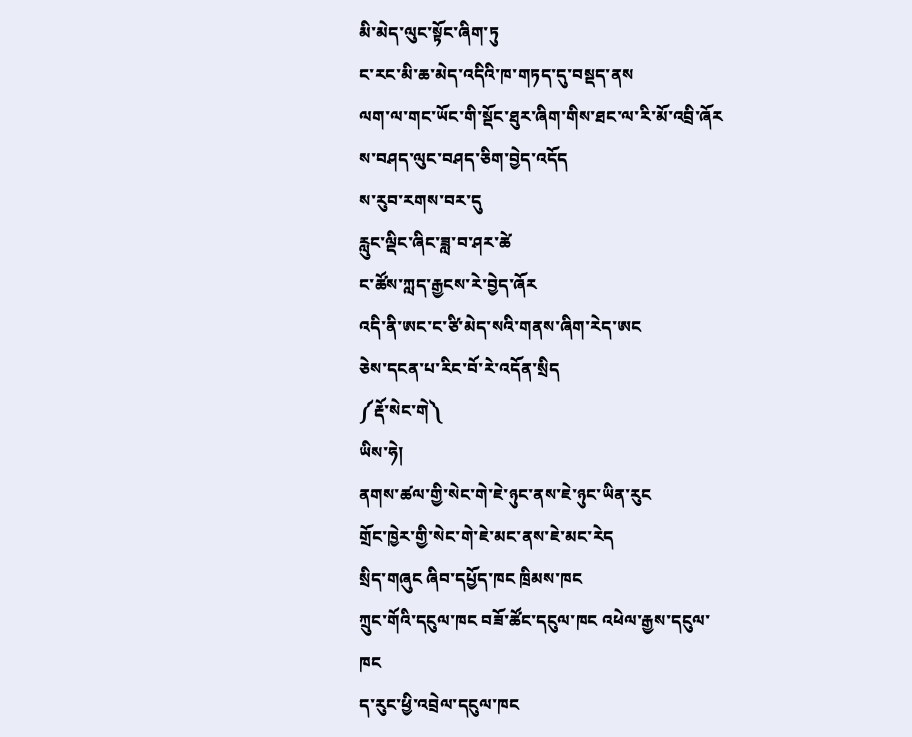མི་མེད་ལུང་སྟོང་ཞིག་ཏུ
ང་རང་མི་ཆ་མེད་འདིའི་ཁ་གཏད་དུ་བསྡད་ནས
ལག་ལ་གང་ཡོང་གི་སྡོང་ཐུར་ཞིག་གིས་ཐང་ལ་རི་མོ་འབྲི་ཞོར
ས་བཤད་ལུང་བཤད་ཅིག་བྱེད་འདོད
ས་རུབ་རགས་བར་དུ
རླུང་ལྡིང་ཞིང་ཟླ་བ་ཤར་ཚེ
ང་ཚོས་ཀླད་རྒྱངས་རེ་བྱེད་ཞོར
འདི་ནི་ཨང་ང་ཙི་མེད་སའི་གནས་ཞིག་རེད་ཨང
ཅེས་དངན་པ་རིང་བོ་རེ་འདོན་སྲིད
༼རྡོ་སེང་གེ༽
ཡིས་ཧེ།
ནགས་ཚལ་གྱི་སེང་གེ་ཇེ་ཉུང་ནས་ཇེ་ཉུང་ཡིན་རུང
གྲོང་ཁྱེར་གྱི་སེང་གེ་ཇེ་མང་ནས་ཇེ་མང་རེད
སྲིད་གཞུང ཞིབ་དཔྱོད་ཁང ཁྲིམས་ཁང
ཀྲུང་གོའི་དངུལ་ཁང བཟོ་ཚོང་དངུལ་ཁང འཕེལ་རྒྱས་དངུལ་ཁང
ད་རུང་ཕྱི་འབྲེལ་དངུལ་ཁང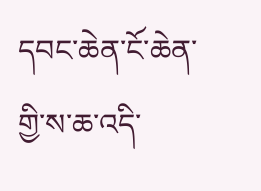དབང་ཆེན་ངོ་ཆེན་གྱི་ས་ཆ་འདི་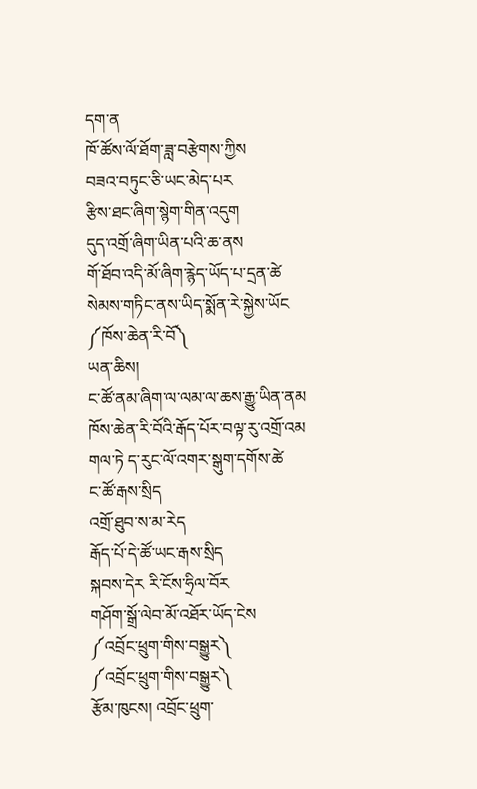དག་ན
ཁོ་ཚོས་ལོ་ཐོག་ཟླ་བརྩེགས་ཀྱིས
བཟའ་བཏུང་ཅི་ཡང་མེད་པར
རྩིས་ཐང་ཞིག་སྙེག་གིན་འདུག
དུད་འགྲོ་ཞིག་ཡིན་པའི་ཆ་ནས
གོ་ཐོབ་འདི་མོ་ཞིག་རྙེད་ཡོད་པ་དྲན་ཚེ
སེམས་གཏིང་ནས་ཡིད་སྨོན་རེ་སྐྱེས་ཡོང
༼ཁོས་ཆེན་རི་བོ༽
ཡན་ཆིས།
ང་ཚོ་ནམ་ཞིག་ལ་ལམ་ལ་ཆས་རྒྱུ་ཡིན་ནམ
ཁོས་ཆེན་རི་བོའི་རྒོད་པོར་བལྟ་རུ་འགྲོ་འམ
གལ་ཏེ ད་རུང་ལོ་འགར་སྒུག་དགོས་ཚེ
ང་ཚོ་རྒས་སྲིད
འགྲོ་ཐུབ་ས་མ་རེད
རྒོད་པོ་དེ་ཚོ་ཡང་རྒས་སྲིད
སྐབས་དེར རི་ངོས་ཧྲིལ་བོར
གཤོག་སྒྲོ་ལེབ་མོ་འཐོར་ཡོད་ངེས
༼འབྲོང་ཕྲུག་གིས་བསྒྱུར༽
༼འབྲོང་ཕྲུག་གིས་བསྒྱུར༽
རྩོམ་ཁུངས། འབྲོང་ཕྲུག་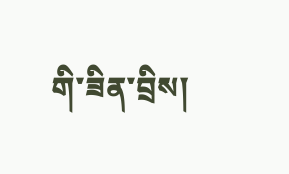གི་ཟིན་བྲིས།